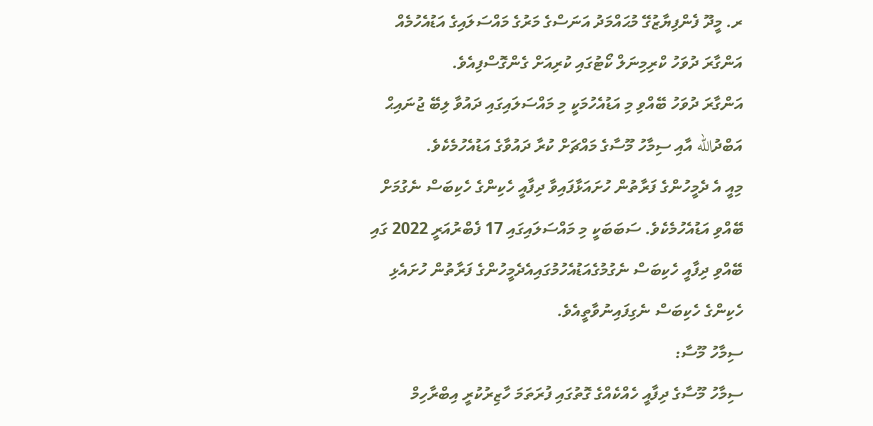ރ. މީދޫ ފެންފިޔާޒުގޭ މުޙައްމަދު އަނަސްގެ މަރުގެ މައްސަލައިގެ އަޑުއެހުމެއް އަންގާރަ ދުވަހު ކްރިމިނަލް ކޯޓުގައި ކުރިއަށް ގެންގޮސްފިއެވެ.
އަންގާރަ ދުވަހު ބޭއްވި މި އަޑުއެހުމަކީ މި މައްސަލައިގައި ދައުވާ ލިބޭ ޖުނައިޙް އަބްދުالله އާއި ސިމާހު މޫސާގެ މައްޗަށް ކުރާ ދައުވާގެ އަޑުއެހުމެކެވެ.
މިއީ އެ ދެމީހުންގެ ފަރާތުން ހުށައަޅާފައިވާ ދިފާއީ ހެކިންގެ ހެކިބަސް ނެގުމަށް ބޭއްވި އަޑުއެހުމެކެވެ. ސަބަބަކީ މި މައްސަލައިގައި 17 ފެބްރުއަރީ 2022 ގައި ބޭއްވި ދިފާއީ ހެކިބަސް ނެގުމުގެއަޑުއެހުމުގައިއެދެމީހުންގެ ފަރާތުން ހުށައެޅި ހެކިންގެ ހެކިބަސް ނެގިފައިނުވާތީއެވެ.
ސިމާހު މޫސާ:
ސިމާހު މޫސާގެ ދިފާއީ ހެއްކެއްގެ ގޮތުގައި ފުރަތަމަ ހާޒިރުކުރީ އިބްރާހިމް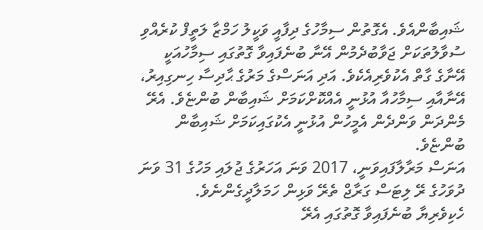ޝައިބާންއެވެ. އެގޮތުން ސިމާހުގެ ދިފާއީ ވަކީލު ހަމްޒާ ލަތީފް ކުރެއްވި ސުވާލުތަކަށް ޖަވާބުދެމުން އޭނާ ބުނެފައިވާ ގޮތުގައި ސިމާހުއަކީ އޭނާގެ ގާތް އެކުވެރިއެކެވެ. އަދި އަނަސްގެ މަރުގެ ޙާދިސާ ހިނގިއިރު، އޭނާއާއި ސިމާހުއާ އުޅުނީ އެއްކޮށްކަމަށް ޝައިބާން ބުންޏެވެ. އެރޭ މެންދަން ވަންދެން އެމީހުން އުޅުނީ އެކުގައިކަމަށް ޝައިބާން ބުންޏެވެ.
އަނަސް މަރާލާފައިވަނީ، 2017 ވަނަ އަހަރުގެ ޖުލައި މަހުގެ 31 ވަނަ ދުވަހުގެ ރޭ ލިޓަސް ގަރާޖް ތެރޭ ވަޅިން ހަމަލާދީގެންނެވެ.
ހެކިވެރިޔާ ބުނެފައިވާ ގޮތުގައި އެރޭ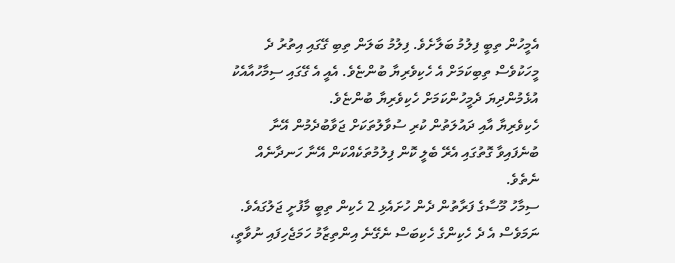އެމީހުން ތިބީ ފިލުމު ބަލާށެވެ. ފިލުމު ބަލަން ތިބި ގޭގައި އިތުރު ދެ މީހަކުވެސް ތިބިކަމަށް އެ ހެކިވެރިޔާ ބުންޏެވެ. އެއީ އެ ގޭގައި ސިމާހުއާއެކު އުޅެމުންދިޔަ ދެމީހުންކަމަށް ހެކިވެރިޔާ ބުންޏެވެ.
ހެކިވެރިޔާ އާއި ދައުލަތުން ކުރި ސުވާލުތަކަށް ޖަވާބުދެމުން އޭނާ ބުނެފައިވާ ގޮތުގައި އެރޭ ބެލީ ކޮން ފިލުމުތަކެއްކަން އޭނާ ހަނދާނެއް ނެތެވެ.
ސިމާހު މޫސާގެ ފަރާތުން ދެން ހުށައެޅި 2 ހެކިން ތިބީ މާފުށީ ޖަލުގައެވެ. ނަމަވެސް އެ ދެ ހެކިންގެ ހެކިބަސް ނެގޭނެ އިންތިޒާމު ހަމަޖެހިފައި ނުވާތީ،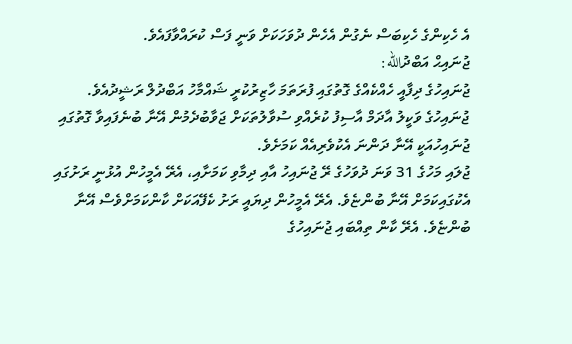އެ ހެކިންގެ ހެކިބަސް ނެގުން އެހެން ދުވަހަކަށް ވަނީ ފަސް ކުރައްވާފައެވެ.
ޖުނައިޙް އަބްދުالله:
ޖުނައިހުގެ ދިފާއީ ހެއްކެއްގެ ގޮތުގައި ފުރަތަމަ ހާޒިރުކުރީ ޝައްމާހު އަބްދުލް ރަޝީދުއެވެ. ޖުނައިހުގެ ވަކީލު އާދަމް އާސިފު ކުރެއްވި ސުވާލުތަކަށް ޖަވާބުދެމުން އޭނާ ބުނެފައިވާ ގޮތުގައި ޖުނައިހުއަކީ އޭނާ ދަންނަ އެކުވެރިއެއް ކަމަށެވެ.
ޖުލައި މަހުގެ 31 ވަނަ ދުވަހުގެ ރޭ ޖުނައިހު އާއި ދިމާވި ކަމަށާއި، އެރޭ އެމީހުން އުޅުނީ ރަށުގައި އެކުގައިކަމަށް އޭނާ ބުންޏެވެ. އެރޭ އެމީހުން ދިޔައީ ރަށު ކެފޭއަކަށް ކާންކަމަށްވެސް އޭނާ ބުންޏެވެ. އެރޭ ކާން ތިއްބައި ޖުނައިހުގެ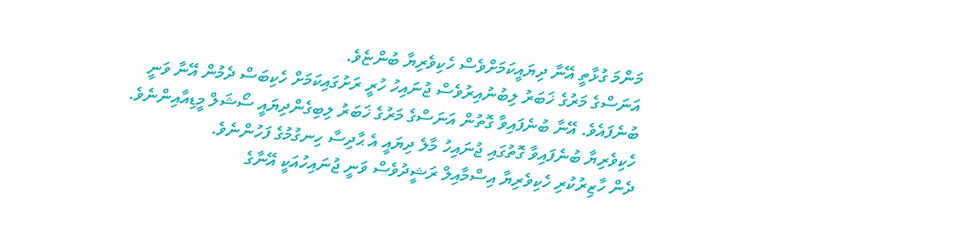މަންމަ ގުޅާތީ އޭނާ ދިޔައީކަމަށްވެސް ހެކިވެރިޔާ ބުންޏެވެ.
އަނަސްގެ މަރުގެ ޚަބަރު ލިބުނުއިރުވެސް ޖުނައިހު ހުރީ ރަށުގައިކަމަށް ހެކިބަސް ދެމުން އޭނާ ވަނީ ބުނެފައެވެ. އޭނާ ބުނެފައިވާ ގޮތުން އަނަސްގެ މަރުގެ ޚަބަރު ލިބިގެންދިޔައީ ސޯޝަލް މީޑިއާއިންނެވެ.
ހެކިވެރިޔާ ބުނެފައިވާ ގޮތުގައި ޖުނައިހު މާލެ ދިޔައީ އެ ޙާދިސާ ހިނގުމުގެ ފަހުންނެވެ.
ދެން ހާޒިރުކުރި ހެކިވެރިޔާ އިސްމާއިލް ރަޝީދުވެސް ވަނީ ޖުނައިހުއަކީ އޭނާގެ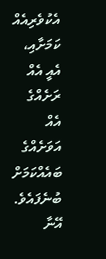އެކުވެރިއެއް ކަމަށާއި، އެއީ އެއް ރަށެއްގެ އެއް އަވަށެއްގެ ބައެއްކަމަށް ބުނެފައެވެ. އޭނާ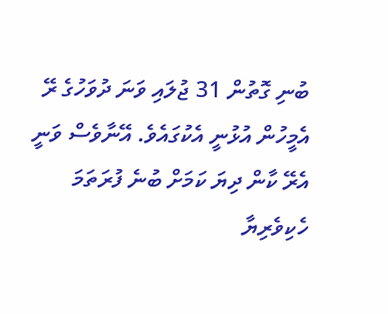ބުނި ގޮތުން 31 ޖުލައި ވަނަ ދުވަހުގެ ރޭ އެމީހުން އުޅުނީ އެކުގައެވެ. އޭނާވެސް ވަނީ އެރޭ ކާން ދިޔަ ކަމަށް ބުނެ ފުރަތަމަ ހެކިވެރިޔާ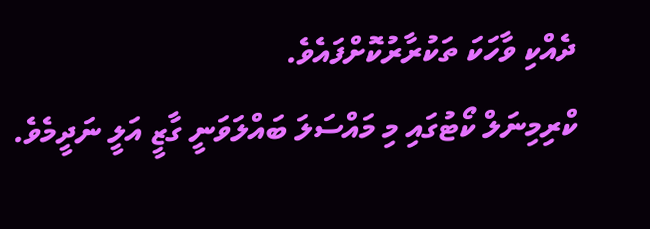ދެއްކި ވާހަކަ ތަކުރާރުކޮށްފައެވެ.
ކްރިމިނަލް ކޯޓުގައި މި މައްސަލަ ބައްލަވަނީ ގާޒީ އަލީ ނަދީމެވެ.